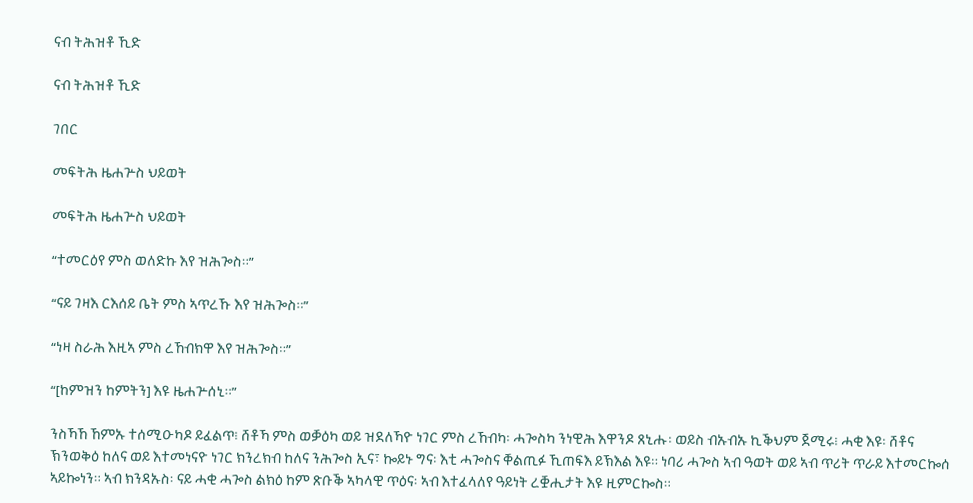ናብ ትሕዝቶ ኺድ

ናብ ትሕዝቶ ኺድ

ገበር

መፍትሕ ዜሐጕስ ህይወት

መፍትሕ ዜሐጕስ ህይወት

“ተመርዕየ ምስ ወለድኩ እየ ዝሕጐስ።”

“ናይ ገዛእ ርእሰይ ቤት ምስ ኣጥረኹ እየ ዝሕጐስ።”

“ነዛ ስራሕ እዚኣ ምስ ረኸብክዋ እየ ዝሕጐስ።”

“[ከምዝን ከምትን] እዩ ዜሐጕሰኒ።”

ንስኻኸ ኸምኡ ተሰሚዑካዶ ይፈልጥ፧ ሸቶኻ ምስ ወቓዕካ ወይ ዝደለኻዮ ነገር ምስ ረኸብካ፡ ሓጐስካ ንነዊሕ እዋንዶ ጸኒሑ፡ ወይስ ብኡብኡ ኪቕህም ጀሚሩ፧ ሓቂ እዩ፡ ሸቶና ኽንወቅዕ ከለና ወይ እተመነናዮ ነገር ክንረክብ ከለና ንሕጐስ ኢና፣ ኰይኑ ግና፡ እቲ ሓጐስና ቐልጢፉ ኺጠፍእ ይኽእል እዩ። ነባሪ ሓጐስ ኣብ ዓወት ወይ ኣብ ጥሪት ጥራይ እተመርኰሰ ኣይኰነን። ኣብ ክንዳኡስ፡ ናይ ሓቂ ሓጐስ ልክዕ ከም ጽቡቕ ኣካላዊ ጥዕና፡ ኣብ እተፈላለየ ዓይነት ረቛሒታት እዩ ዚምርኰስ።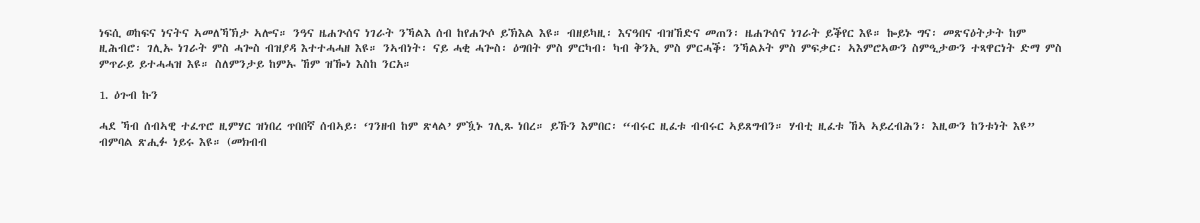ነፍሲ ወከፍና ነናትና ኣመለኻኽታ ኣሎና። ንዓና ዜሐጕሰና ነገራት ንኻልእ ሰብ ከየሐጕሶ ይኽእል እዩ። ብዘይካዚ፡ እናዓበና ብዝኸድና መጠን፡ ዜሐጕሰና ነገራት ይቕየር እዩ። ኰይኑ ግና፡ መጽናዕትታት ከም ዚሕብሮ፡ ገሊኡ ነገራት ምስ ሓጐስ ብዝያዳ እተተሓሓዘ እዩ። ንኣብነት፡ ናይ ሓቂ ሓጐስ፡ ዕግበት ምስ ምርካብ፡ ካብ ቅንኢ ምስ ምርሓቕ፡ ንኻልኦት ምስ ምፍቃር፡ ኣእምሮኣውን ስምዒታውን ተጻዋርነት ድማ ምስ ምጥራይ ይተሓሓዝ እዩ። ስለምንታይ ከምኡ ኸም ዝዀነ እስከ ንርአ።

1. ዕጉብ ኩን

ሓደ ኻብ ሰብኣዊ ተፈጥሮ ዚምሃር ዝነበረ ጥበበኛ ሰብኣይ፡ ‘ገንዘብ ከም ጽላል’ ምዃኑ ገሊጹ ነበረ። ይኹን እምበር፡ “ብሩር ዚፈቱ ብብሩር ኣይጸግብን። ሃብቲ ዚፈቱ ኸኣ ኣይረብሕን፡ እዚውን ከንቱነት እዩ” ብምባል ጽሒፉ ነይሩ እዩ። (መክብብ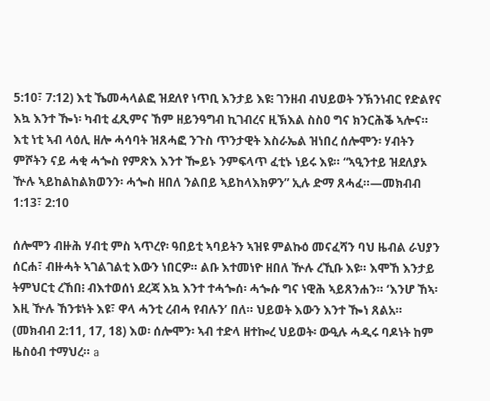5:10፣ 7:12) እቲ ኼመሓላልፎ ዝደለየ ነጥቢ እንታይ እዩ፧ ገንዘብ ብህይወት ንኽንነብር የድልየና እኳ እንተ ዀነ፡ ካብቲ ፈጺምና ኸም ዘይንዓግብ ኪገብረና ዚኽእል ስስዐ ግና ክንርሕቕ ኣሎና። እቲ ነቲ ኣብ ላዕሊ ዘሎ ሓሳባት ዝጸሓፎ ንጉስ ጥንታዊት እስራኤል ዝነበረ ሰሎሞን፡ ሃብትን ምሾትን ናይ ሓቂ ሓጐስ የምጽእ እንተ ዀይኑ ንምፍላጥ ፈቲኑ ነይሩ እዩ። “ኣዒንተይ ዝደለያኦ ዅሉ ኣይከልከልክወንን፡ ሓጐስ ዘበለ ንልበይ ኣይከላእክዎን” ኢሉ ድማ ጸሓፈ።—መክብብ 1:13፣ 2:10

ሰሎሞን ብዙሕ ሃብቲ ምስ ኣጥረየ፡ ዓበይቲ ኣባይትን ኣዝዩ ምልኩዕ መናፈሻን ባህ ዜብል ራህያን ሰርሐ፣ ብዙሓት ኣገልገልቲ እውን ነበርዎ። ልቡ እተመነዮ ዘበለ ዅሉ ረኺቡ እዩ። እሞኸ እንታይ ትምህርቲ ረኸበ፧ ብእተወሰነ ደረጃ እኳ እንተ ተሓጐሰ፡ ሓጐሱ ግና ነዊሕ ኣይጸንሐን። ‘እንሆ ኸኣ፡ እዚ ዅሉ ኸንቱነት እዩ፣ ዋላ ሓንቲ ረብሓ የብሉን’ በለ። ህይወት እውን እንተ ዀነ ጸልአ። (መክብብ 2:11, 17, 18) እወ፡ ሰሎሞን፡ ኣብ ተድላ ዘተኰረ ህይወት፡ ውዒሉ ሓዲሩ ባዶነት ከም ዜስዕብ ተማህረ። a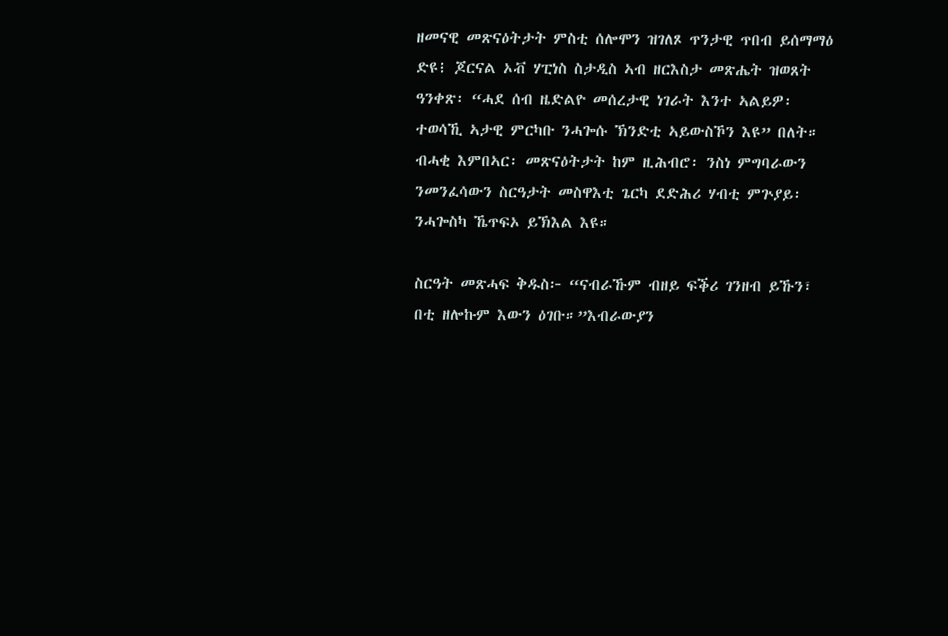ዘመናዊ መጽናዕትታት ምስቲ ሰሎሞን ዝገለጾ ጥንታዊ ጥበብ ይሰማማዕ ድዩ፧ ጆርናል ኦቭ ሃፒነስ ስታዲስ ኣብ ዘርእስታ መጽሔት ዝወጸት ዓንቀጽ፡ “ሓደ ሰብ ዜድልዮ መሰረታዊ ነገራት እንተ ኣልይዎ፡ ተወሳኺ ኣታዊ ምርካቡ ንሓጐሱ ኽንድቲ ኣይውስኾን እዩ” በለት። ብሓቂ እምበኣር፡ መጽናዕትታት ከም ዚሕብሮ፡ ንስነ ምግባራውን ንመንፈሳውን ስርዓታት መስዋእቲ ጌርካ ደድሕሪ ሃብቲ ምጕያይ፡ ንሓጐስካ ኼጥፍኦ ይኽእል እዩ።

ስርዓት መጽሓፍ ቅዱስ፦ “ናብራኹም ብዘይ ፍቕሪ ገንዘብ ይኹን፣ በቲ ዘሎኩም እውን ዕገቡ።”እብራውያን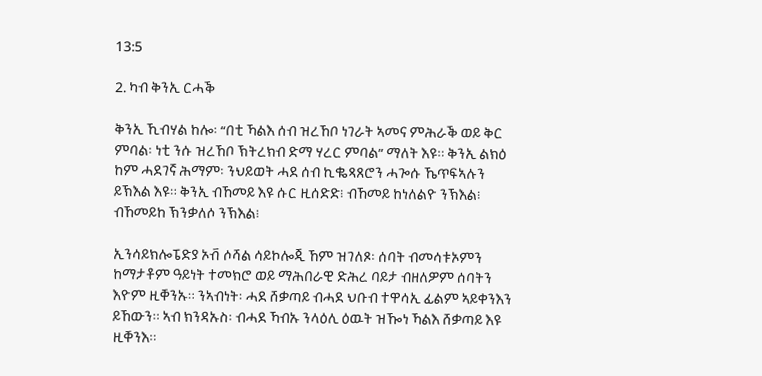13:5

2. ካብ ቅንኢ ርሓቕ

ቅንኢ ኺብሃል ከሎ፡ “በቲ ኻልእ ሰብ ዝረኸቦ ነገራት ኣመና ምሕራቕ ወይ ቅር ምባል፡ ነቲ ንሱ ዝረኸቦ ኽትረክብ ድማ ሃረር ምባል” ማለት እዩ። ቅንኢ ልክዕ ከም ሓደገኛ ሕማም፡ ንህይወት ሓደ ሰብ ኪቈጻጸሮን ሓጐሱ ኼጥፍኣሉን ይኽእል እዩ። ቅንኢ ብኸመይ እዩ ሱር ዚሰድድ፧ ብኸመይ ከነለልዮ ንኽእል፧ ብኸመይከ ኽንቃለሶ ንኽእል፧

ኢንሳይክሎፔድያ ኦቭ ሶሻል ሳይኮሎጂ ኸም ዝገለጾ፡ ሰባት ብመሳቱኦምን ከማታቶም ዓይነት ተመክሮ ወይ ማሕበራዊ ድሕረ ባይታ ብዘለዎም ሰባትን እዮም ዚቐንኡ። ንኣብነት፡ ሓደ ሸቃጣይ ብሓደ ህቡብ ተዋሳኢ ፊልም ኣይቀንእን ይኸውን። ኣብ ክንዳኡስ፡ ብሓደ ኻብኡ ንላዕሊ ዕዉት ዝዀነ ኻልእ ሸቃጣይ እዩ ዚቐንእ።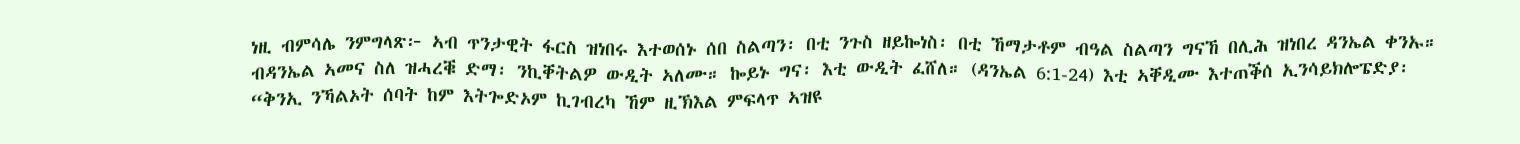ነዚ ብምሳሌ ንምግላጽ፦ ኣብ ጥንታዊት ፋርስ ዝነበሩ እተወሰኑ ሰበ ስልጣን፡ በቲ ንጉስ ዘይኰነስ፡ በቲ ኸማታቶም ብዓል ስልጣን ግናኸ በሊሕ ዝነበረ ዳንኤል ቀንኡ። ብዳንኤል ኣመና ስለ ዝሓረቑ ድማ፡ ንኪቐትልዎ ውዲት ኣለሙ። ኰይኑ ግና፡ እቲ ውዲት ፈሸለ። (ዳንኤል 6:1-24) እቲ ኣቐዲሙ እተጠቕሰ ኢንሳይክሎፔድያ፡ “ቅንኢ ንኻልኦት ሰባት ከም እትጐድኦም ኪገብረካ ኸም ዚኽእል ምፍላጥ ኣዝዩ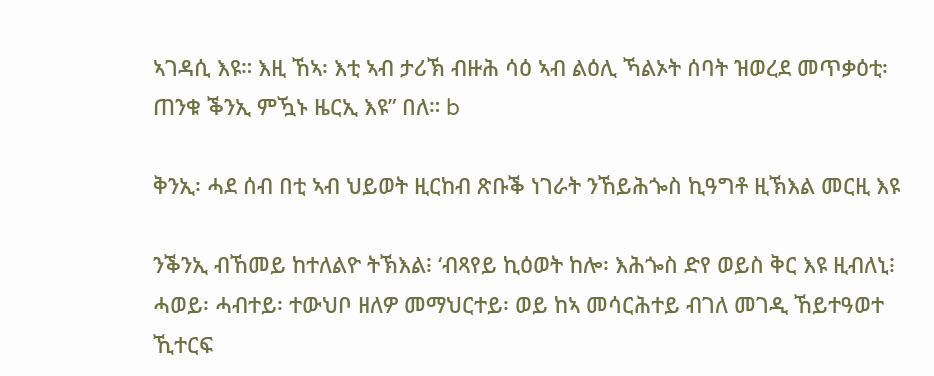ኣገዳሲ እዩ። እዚ ኸኣ፡ እቲ ኣብ ታሪኽ ብዙሕ ሳዕ ኣብ ልዕሊ ኻልኦት ሰባት ዝወረደ መጥቃዕቲ፡ ጠንቁ ቕንኢ ምዃኑ ዜርኢ እዩ” በለ። b

ቅንኢ፡ ሓደ ሰብ በቲ ኣብ ህይወት ዚርከብ ጽቡቕ ነገራት ንኸይሕጐስ ኪዓግቶ ዚኽእል መርዚ እዩ

ንቕንኢ ብኸመይ ከተለልዮ ትኽእል፧ ‘ብጻየይ ኪዕወት ከሎ፡ እሕጐስ ድየ ወይስ ቅር እዩ ዚብለኒ፧ ሓወይ፡ ሓብተይ፡ ተውህቦ ዘለዎ መማህርተይ፡ ወይ ከኣ መሳርሕተይ ብገለ መገዲ ኸይተዓወተ ኺተርፍ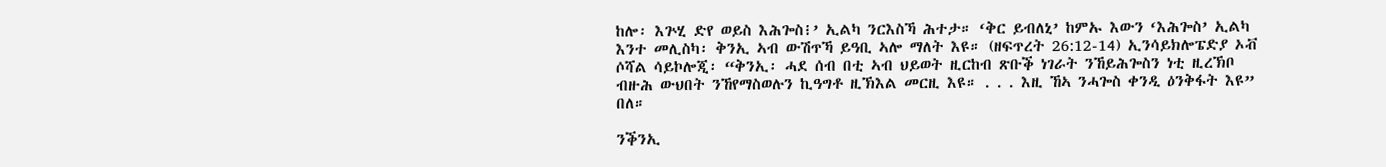ከሎ፡ እጕሂ ድየ ወይስ እሕጐስ፧’ ኢልካ ንርእስኻ ሕተታ። ‘ቅር ይብለኒ’ ከምኡ እውን ‘እሕጐስ’ ኢልካ እንተ መሊስካ፡ ቅንኢ ኣብ ውሽጥኻ ይዓቢ ኣሎ ማለት እዩ። (ዘፍጥረት 26:12-14) ኢንሳይክሎፔድያ ኦቭ ሶሻል ሳይኮሎጂ፡ “ቅንኢ፡ ሓደ ሰብ በቲ ኣብ ህይወት ዚርከብ ጽቡቕ ነገራት ንኸይሕጐስን ነቲ ዚረኽቦ ብዙሕ ውህበት ንኸየማስወሉን ኪዓግቶ ዚኽእል መርዚ እዩ። . . . እዚ ኸኣ ንሓጐስ ቀንዲ ዕንቅፋት እዩ” በለ።

ንቕንኢ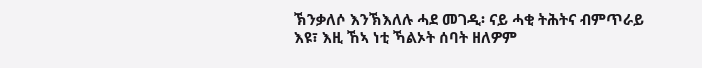ኽንቃለሶ እንኽእለሉ ሓደ መገዲ፡ ናይ ሓቂ ትሕትና ብምጥራይ እዩ፣ እዚ ኸኣ ነቲ ኻልኦት ሰባት ዘለዎም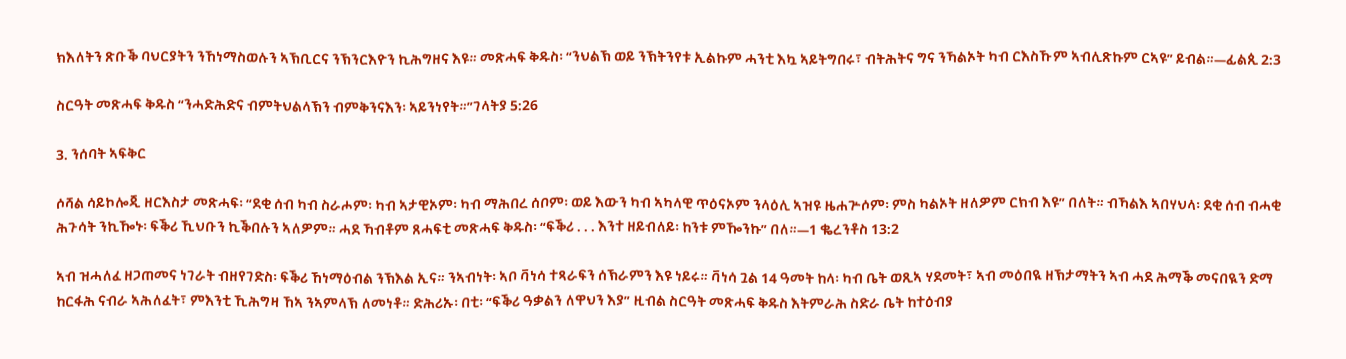ክእለትን ጽቡቕ ባህርያትን ንኸነማስወሉን ኣኽቢርና ንኽንርእዮን ኪሕግዘና እዩ። መጽሓፍ ቅዱስ፡ “ንህልኽ ወይ ንኽትንየቱ ኢልኩም ሓንቲ እኳ ኣይትግበሩ፣ ብትሕትና ግና ንኻልኦት ካብ ርእስኹም ኣብሊጽኩም ርኣዩ” ይብል።—ፊልጲ 2:3

ስርዓት መጽሓፍ ቅዱስ “ንሓድሕድና ብምትህልላኽን ብምቅንናእን፡ ኣይንነየት።”ገላትያ 5:26

3. ንሰባት ኣፍቅር

ሶሻል ሳይኮሎጂ ዘርእስታ መጽሓፍ፡ “ደቂ ሰብ ካብ ስራሖም፡ ካብ ኣታዊኦም፡ ካብ ማሕበረ ሰቦም፡ ወይ እውን ካብ ኣካላዊ ጥዕናኦም ንላዕሊ ኣዝዩ ዜሐጕሶም፡ ምስ ካልኦት ዘለዎም ርክብ እዩ” በለት። ብኻልእ ኣበሃህላ፡ ደቂ ሰብ ብሓቂ ሕጉሳት ንኪዀኑ፡ ፍቕሪ ኺህቡን ኪቕበሉን ኣለዎም። ሓደ ኻብቶም ጸሓፍቲ መጽሓፍ ቅዱስ፡ “ፍቕሪ . . . እንተ ዘይብለይ፡ ከንቱ ምዀንኩ” በለ።—1 ቈረንቶስ 13:2

ኣብ ዝሓለፈ ዘጋጠመና ነገራት ብዘየገድስ፡ ፍቕሪ ኸነማዕብል ንኽእል ኢና። ንኣብነት፡ ኣቦ ቫነሳ ተጻራፍን ሰኽራምን እዩ ነይሩ። ቫነሳ ጓል 14 ዓመት ከላ፡ ካብ ቤት ወጺኣ ሃደመት፣ ኣብ መዕበዪ ዘኽታማትን ኣብ ሓደ ሕማቕ መናበዪን ድማ ከርፋሕ ናብራ ኣሕለፈት፣ ምእንቲ ኺሕግዛ ኸኣ ንኣምላኽ ለመነቶ። ድሕሪኡ፡ በቲ፡ “ፍቕሪ ዓቃልን ለዋህን እያ” ዚብል ስርዓት መጽሓፍ ቅዱስ እትምራሕ ስድራ ቤት ከተዕብያ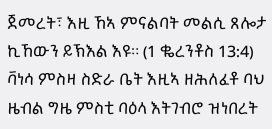ጀመረት፣ እዚ ኸኣ ምናልባት መልሲ ጸሎታ ኪኸውን ይኽእል እዩ። (1 ቈረንቶስ 13:4) ቫነሳ ምስዛ ስድራ ቤት እዚኣ ዘሕለፈቶ ባህ ዜብል ግዜ ምስቲ ባዕላ እትገብሮ ዝነበረት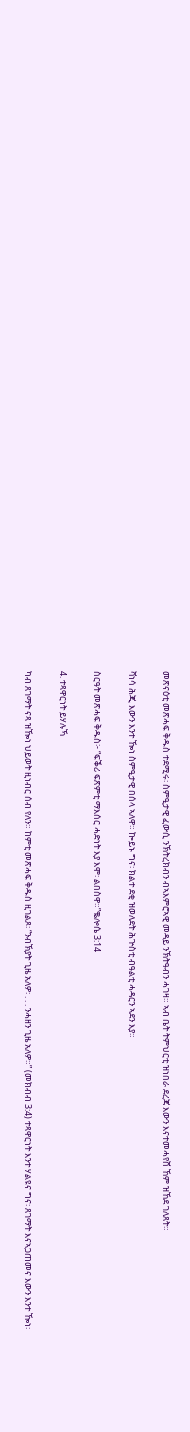መጽናዕቲ መጽሓፍ ቅዱስ ተደሚሩ፡ ስምዒታዊ ፈውሲ ንኽትረክብን ብኣእምሮኣዊ መዳይ ንኽትዓብን ሓገዛ። ኣብ ቤት ትምህርቲ ዝነበራ ደረጃ እውን እናተመሓየሸ ኸም ዝኸደ ገለጸት።

ቫነሳ ሕጂ እውን እንተ ዀነ ስምዒታዊ በሰላ ኣለዋ። ኰይኑ ግና፡ ክልተ ደቂ ዝወለደት ሕጕስቲ ብዓልቲ ሓዳርን ኣደን እያ።

ስርዓት መጽሓፍ ቅዱስ፦ “ፍቕሪ ፍጽምቲ ማእሰር ሓድነት እያ እሞ፡ ልበስዋ።”ቈሎሴ 3:14

4. ተጻዋርነት ይሃሉኻ

ካብ ጸገማት ናጻ ዝዀነ ህይወት ዚነብር ሰብ የለን። ከምቲ መጽሓፍ ቅዱስ ዚገልጾ፡ “ንብኽያት ጊዜ አለዎ፡ . . . ንሓዘን ጊዜ አለዎ።” (መክብብ 3:4) ተጻዋርነት እንተ ሃልዩና ግና፡ ጸገማት እናኣጋጠመና እውን እንተ ዀነ፡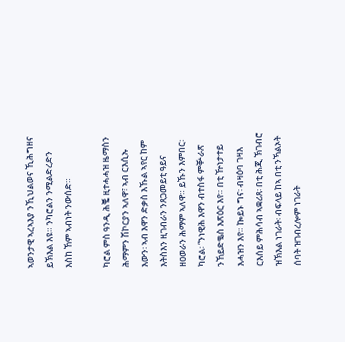ኣወንታዊ ኣረኣእያ ንኺህልወና ኺሕግዘና ይኽእል እዩ። ንካሮልን ንሚልድረድን እስከ ኸም ኣብነት ንውሰድ።

ካሮል ምስ ዓንዲ ሕቘ ዚተሓሓዝ ዜማስን ሕማምን ሽኮርያን ኣለዋ፣ ኣብ ርእሲኡ እውን፡ ኣብ እዋን ድቃስ እኹል ኣየር ከም እትስእን ዚገብራን ንጸጋመይቲ ዓይና ዘዐወራን ሕማም ኣለዋ። ይኹን እምበር፡ ካሮል፡ “ንነዊሕ እዋን ብተስፋ ምቝራጽ ንኸይድቈስ እጽዕር እየ። በቲ ዅነታተይ እሓዝን እየ። ኰይኑ ግና፡ ብዛዕባ ገዛእ ርእሰይ ምሕሳብ ኣቋሪጸ፡ በቲ ሕጂ ኽገብሮ ዝኽእል ነገራት፡ ብፍላይ ከኣ በቲ ንኻልኦት ሰባት ዝገብረሎም ነገራት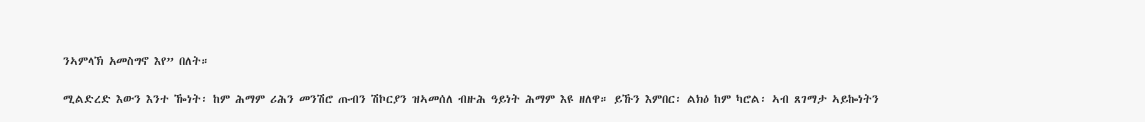ንኣምላኽ አመስግኖ እየ” በለት።

ሚልድረድ እውን እንተ ዀነት፡ ከም ሕማም ሪሕን መንሽሮ ጡብን ሽኮርያን ዝኣመሰለ ብዙሕ ዓይነት ሕማም እዩ ዘለዋ። ይኹን እምበር፡ ልክዕ ከም ካሮል፡ ኣብ ጸገማታ ኣይኰነትን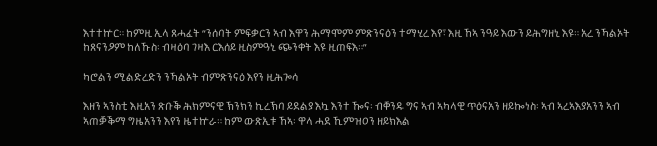እተተኵር። ከምዚ ኢላ ጸሓፈት “ንሰባት ምፍቃርን ኣብ እዋን ሕማሞም ምጽንናዕን ተማሂረ እየ፣ እዚ ኸኣ ንዓይ እውን ይሕግዘኒ እዩ። አረ ንኻልኦት ከጸናንዖም ከለኹስ፡ ብዛዕባ ገዛእ ርእሰይ ዚስምዓኒ ጭንቀት እዩ ዚጠፍእ።”

ካሮልን ሚልድረድን ንኻልኦት ብምጽንናዕ እየን ዚሕጐሳ

እዘን ኣንስቲ እዚአን ጽቡቕ ሕክምናዊ ኽንክን ኪረኽባ ይደልያ እኳ እንተ ዀና፡ ብቐንዱ ግና ኣብ ኣካላዊ ጥዕናአን ዘይኰነስ፡ ኣብ ኣረኣእያአንን ኣብ ኣጠቓቕማ ግዜአንን እየን ዜተኵራ። ከም ውጽኢቱ ኸኣ፡ ዋላ ሓደ ኺምዝዐን ዘይክእል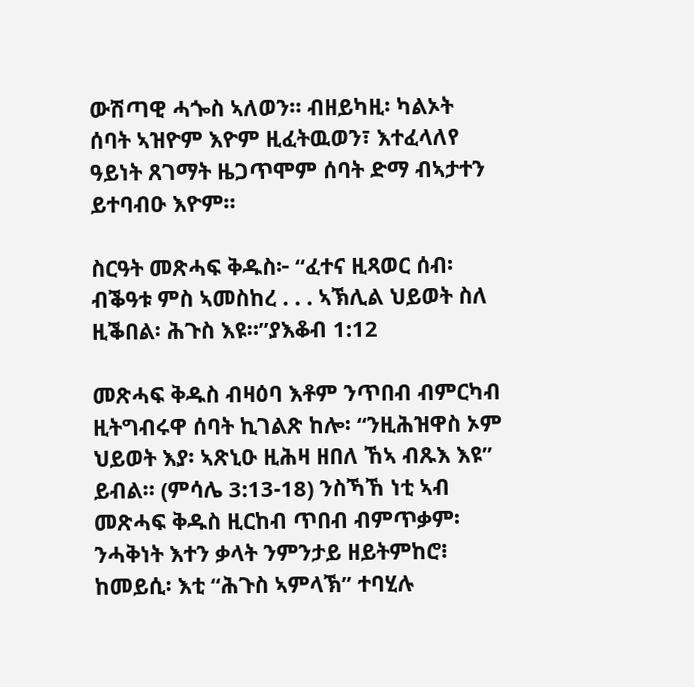ውሽጣዊ ሓጐስ ኣለወን። ብዘይካዚ፡ ካልኦት ሰባት ኣዝዮም እዮም ዚፈትዉወን፣ እተፈላለየ ዓይነት ጸገማት ዜጋጥሞም ሰባት ድማ ብኣታተን ይተባብዑ እዮም።

ስርዓት መጽሓፍ ቅዱስ፦ “ፈተና ዚጻወር ሰብ፡ ብቕዓቱ ምስ ኣመስከረ . . . ኣኽሊል ህይወት ስለ ዚቕበል፡ ሕጉስ እዩ።”ያእቆብ 1:12

መጽሓፍ ቅዱስ ብዛዕባ እቶም ንጥበብ ብምርካብ ዚትግብሩዋ ሰባት ኪገልጽ ከሎ፡ “ንዚሕዝዋስ ኦም ህይወት እያ፡ ኣጽኒዑ ዚሕዛ ዘበለ ኸኣ ብጹእ እዩ” ይብል። (ምሳሌ 3:13-18) ንስኻኸ ነቲ ኣብ መጽሓፍ ቅዱስ ዚርከብ ጥበብ ብምጥቃም፡ ንሓቅነት እተን ቃላት ንምንታይ ዘይትምከሮ፧ ከመይሲ፡ እቲ “ሕጉስ ኣምላኽ” ተባሂሉ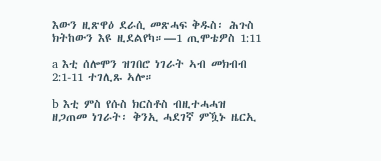እውን ዚጽዋዕ ደራሲ መጽሓፍ ቅዱስ፡ ሕጉስ ክትከውን እዩ ዚደልየካ።—1 ጢሞቴዎስ 1:11

a እቲ ሰሎሞን ዝገበሮ ነገራት ኣብ መክብብ 2:1-11 ተገሊጹ ኣሎ።

b እቲ ምስ የሱስ ክርስቶስ ብዚተሓሓዝ ዘጋጠመ ነገራት፡ ቅንኢ ሓደገኛ ምዃኑ ዜርኢ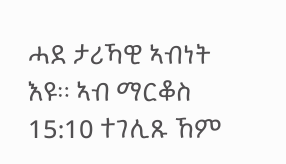ሓደ ታሪኻዊ ኣብነት እዩ። ኣብ ማርቆስ 15:10 ተገሊጹ ኸም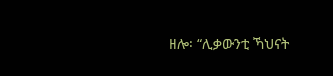ዘሎ፡ “ሊቃውንቲ ኻህናት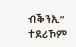ብቕንኢ” ተደሪኾም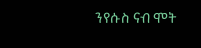ንየሱስ ናብ ሞት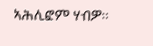ኣሕሊፎም ሃብዎ።